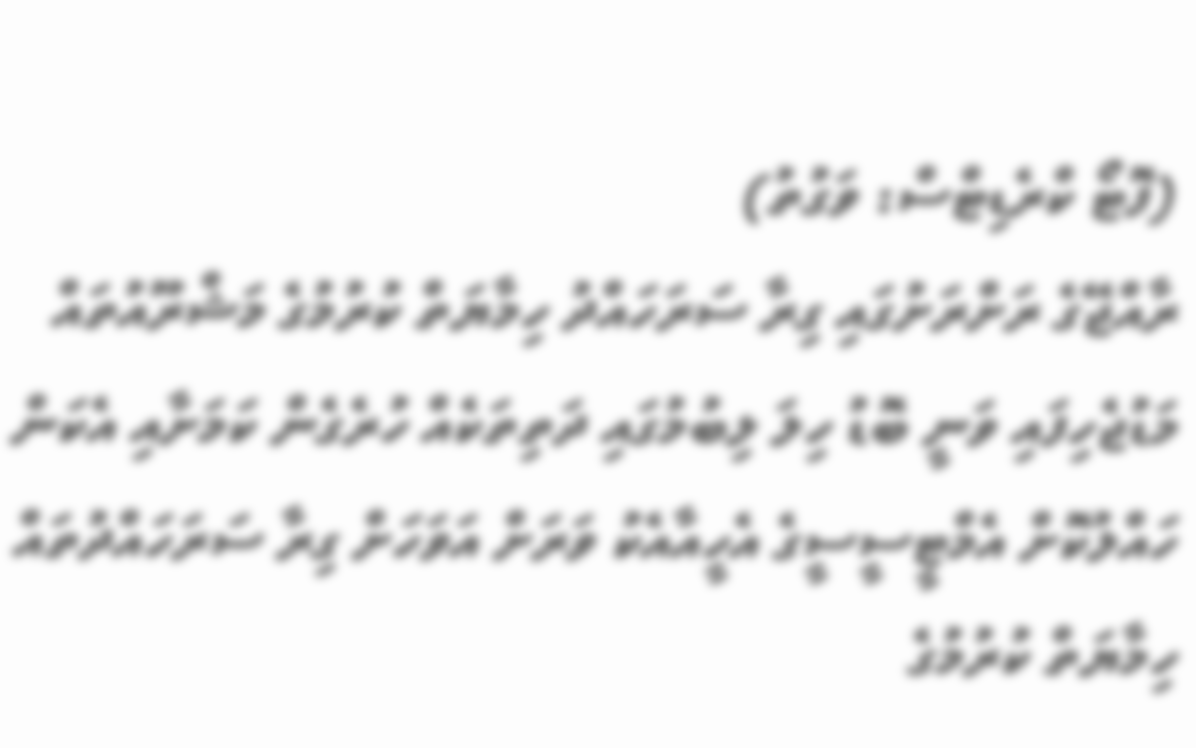(ފޮޓޯ ކްރެޑިޓްސް: ވަގުތު)
ރާއްޖޭގެ ރަށްރަށުގައި ގިރާ ސަރަހައްދު ހިމާޔަތް ކުރުމުގެ މަޝްރޫއުތައް މަޑުޖެހިފައި ވަނީ ބޮޑު ހިލަ ލިބުމުގައި ދަތިތަކެއް ހުރެގެން ކަމަށާއި އެކަން ހައްލުކޮށް އެމްޓީސީސީގެ އެހީއާއެކު ވަރަށް އަވަހަށް ގިރާ ސަރަހައްދުތައް ހިމާޔަތް ކުރުމުގެ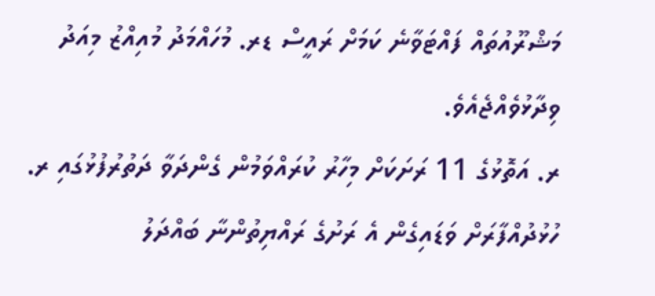މަޝްރޫއުތައް ފައްޓަވާނެ ކަމަށް ރައީސް ޑރ. މުހައްމަދު މުއިއްޒު މިއަދު ވިދާޅުވެއްޖެއެވެ.
ރ. އަތޮޅުގެ 11 ރަށަކަށް މިހާރު ކުރައްވަމުން ގެންދަވާ ދަތުރުފުޅުގައި ރ. ހުޅުދުއްފާރަށް ވަޑައިގެން އެ ރަށުގެ ރައްޔިތުންނާ ބައްދަލު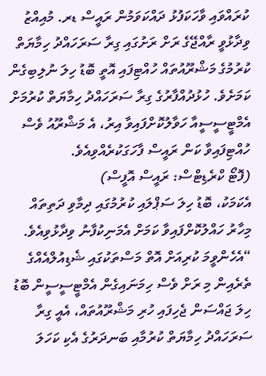ކުރައްވައި ވާހަކަފުޅު ދައްކަވަމުން ރައީސް ޑރ. މުއިއްޒު ވިދާޅުވީ ރާއްޖޭގެ ރަށް ރަށުގައި ގިރާ ސަރަހައްދު ހިމާޔަތް ކުރުމުގެ މަޝްރޫއުތައް ހުއްޓިފައި އޮތީ ބޮޑު ހިލަ ނުލިބިގެން ކަމަށެވެ. ހުޅުދުއްފާރުގެ ގިރާ ސަރަހައްދު ހިމާޔަތް ކުރުމަށް އެމްޓީސީސީއާ ހަވާލުކޮށްފައިވާ އިރު، އެ މަޝްރޫއު ވެސް ހުއްޓިފައިވާ ކަން ރައީސް ފާހަގަކުރެއްވިއެވެ.
(ފޮޓޯ ކްރެޑިޓްސް: ރައީސް އޮފީސް)
އެކަމަކު، ބޮޑު ހިލަ ސަޕްލައި ކުރުމުގައި ދިމާވި ދަތިތައް މިހާރު ހައްލުކޮށްފައިވާ ކަމަށް އެމަނިކުފާނު ވިދާޅުވިއެވެ. “އެހެންވީމަ ކުރިއަށް އޮތް މަސްތަކުގައި ޝެޑިއުލްއެއްގެ ތެރެއިން މި ރަށް ވެސް ހިމަނައިގެން އެމްޓީސީސީން ބޮޑު ހިލަ ޖައްސަން ޖެހިފައި ހުރި މަޝްރޫއުތައް، އެއީ ގިރާ ސަރަހައްދު ހިމާޔަތް ކުރުމާއި ބަނދަރުގެ އެކި ކަހަލަ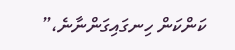ކަންކަން ހިނގައިގަންނާނެ،”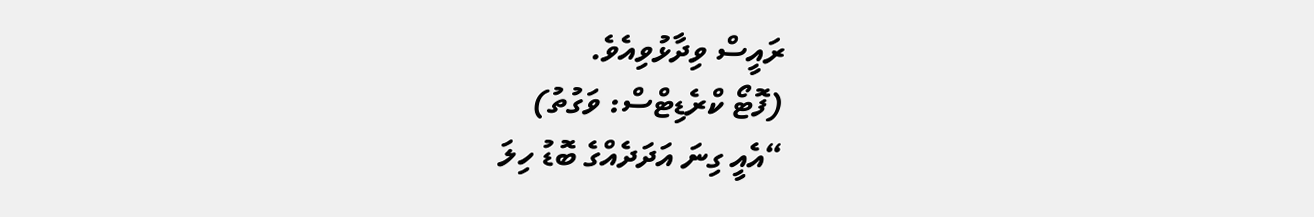ރައީސް ވިދާޅުވިއެވެ.
(ފޮޓޯ ކްރެޑިޓްސް: ވަގުތު)
“އެއީ ގިނަ އަދަދެއްގެ ބޮޑު ހިލަ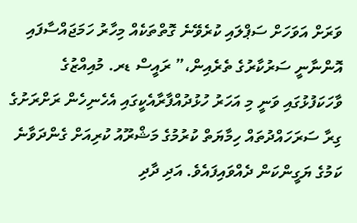ވަރަށް އަވަހަށް ސަޕްލައި ކުރެވޭނެ ގޮތްތަކެއް މިހާރު ހަމަޖައްސާފައި އޮންނާނީ ސަރުކާރުގެ ތެރެއިން،” ރައީސް ޑރ. މުއިއްޒުގެ ވާހަކަފުޅުގައި ވަނީ މި އަހަރު ހުޅުދުއްފާރާއެކީގައި އެހެނިހެން ރަށްރަށުގެ ގިރާ ސަރަހައްދުތައް ހިމާޔަތް ކުރުމުގެ މަޝްރޫއު ކުރިއަށް ގެންދަވާނެ ކަމުގެ ޔަގީންކަން ދެއްވައިފައެވެ. އަދި ދާދި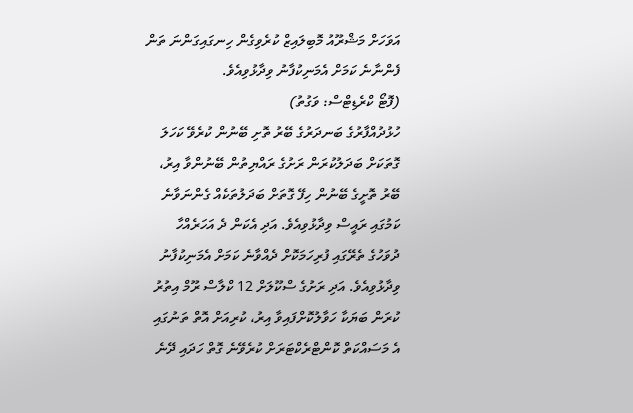އަވަހަށް މަޝްރޫއު މޮބިލައިޒް ކުރެވިގެން ހިނގައިގަންނަ ތަން ފެންނާނެ ކަމަށް އެމަނިކުފާނު ވިދާޅުވިއެވެ.
(ފޮޓޯ ކްރެޑިޓްސް: ވަގުތު)
ހުޅުދުއްފާރުގެ ބަނދަރުގެ ބޭރު ތޮށި ބޭނުން ކުރެވޭ ކަހަލަ ގޮތަކަށް ބަދަލުކުރަން ރަށުގެ ރައްޔިތުން ބޭނުންވާ އިރު، ބޭރު ތޮށީގެ ބޭނުން ހިފޭ ގޮތަށް ބަދަލުތަކެއް ގެންނަވާނެ ކަމުގައި ރައީސް ވިދާޅުވިއެވެ. އަދި އެކަން ދެ އަހަރެއްހާ ދުވަހުގެ ތެރޭގައި ފުރިހަމަކޮށް ދެއްވާނެ ކަމަށް އެމަނިކުފާނު ވިދާޅުވިއެވެ. އަދި ރަށުގެ ސްކޫލަށް 12 ކްލާސް ރޫމް އިތުރު ކުރަން ބަޔަކާ ހަވާލުކޮށްފައިވާ އިރު، ކުރިއަށް އޮތް ތަނުގައި އެ މަސައްކަތް ކޮންޓްރެކްޓަރަށް ކުރެވޭނެ ގޮތް ހަދައި ދޭނެ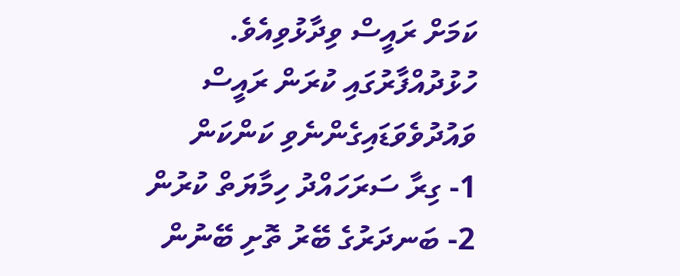ކަމަށް ރައީސް ވިދާޅުވިއެވެ.
ހުޅުދުއްފާރުގައި ކުރަން ރައީސް ވައުދުވެވަޑައިގެންނެވި ކަންކަން
1- ގިރާ ސަރަހައްދު ހިމާޔަތް ކުރުން
2- ބަނދަރުގެ ބޭރު ތޮށި ބޭނުން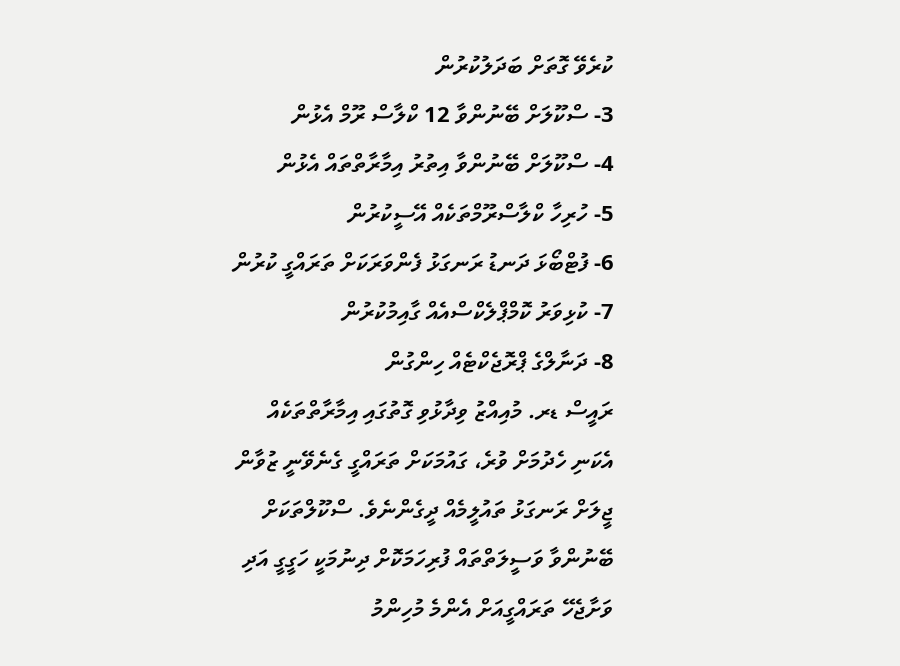ކުރެވޭ ގޮތަށް ބަދަލުކުރުން
3- ސްކޫލަށް ބޭނުންވާ 12 ކްލާސް ރޫމް އެޅުން
4- ސްކޫލަށް ބޭނުންވާ އިތުރު އިމާރާތްތައް އެޅުން
5- ހުރިހާ ކްލާސްރޫމްތަކެއް އޭސީކުރުން
6- ފުޓްބޯޅަ ދަނޑު ރަނގަޅު ފެންވަރަކަށް ތަރައްގީ ކުރުން
7- ކުޅިވަރު ކޮމްޕްލެކްސްއެއް ގާއިމުކުރުން
8- ދަނާލްގެ ޕްރޮޖެކްޓެއް ހިންގުން
ރައީސް ޑރ. މުއިއްޒު ވިދާޅުވި ގޮތުގައި އިމާރާތްތަކެއް އެކަނި ހެދުމަށް ވުރެ، ގައުމަކަށް ތަރައްގީ ގެނެވޭނީ ޒުވާން ޖީލަށް ރަނގަޅު ތައުލީމެއް ދީގެންނެވެ. ސްކޫލްތަކަށް ބޭނުންވާ ވަސީލަތްތައް ފުރިހަމަކޮށް ދިނުމަކީ ހަގީގީ އަދި ވަށާޖެހޭ ތަރައްގީއަށް އެންމެ މުހިންމު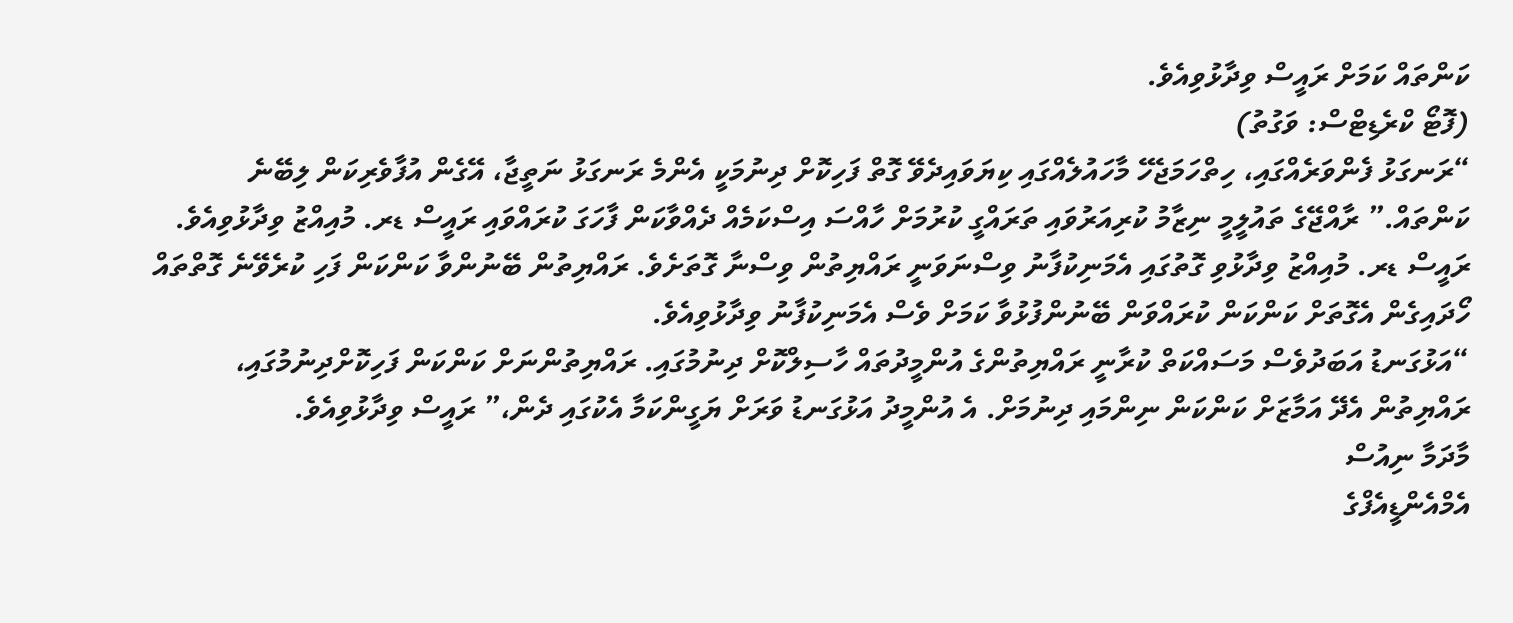ކަންތައް ކަމަށް ރައީސް ވިދާޅުވިއެވެ.
(ފޮޓޯ ކްރެޑިޓްސް: ވަގުތު)
“ރަނގަޅު ފެންވަރެއްގައި، ހިތްހަމަޖެހޭ މާހައުލެއްގައި ކިޔަވައިދެވޭ ގޮތް ފަހިކޮށް ދިނުމަކީ އެންމެ ރަނގަޅު ނަތީޖާ، އޭގެން އުފާވެރިކަން ލިބޭނެ ކަންތައް.” ރާއްޖޭގެ ތައުލީމީ ނިޒާމު ކުރިއަރުވައި ތަރައްގީ ކުރުމަށް ހާއްސަ އިސްކަމެއް ދެއްވާކަން ފާހަގަ ކުރައްވައި ރައީސް ޑރ. މުއިއްޒު ވިދާޅުވިއެވެ. ރައީސް ޑރ. މުއިއްޒު ވިދާޅުވި ގޮތުގައި އެމަނިކުފާނު ވިސްނަވަނީ ރައްޔިތުން ވިސްނާ ގޮތަށެވެ. ރައްޔިތުން ބޭނުންވާ ކަންކަން ފަހި ކުރެވޭނެ ގޮތްތައް ހޯދައިގެން އެގޮތަށް ކަންކަން ކުރައްވަން ބޭނުންފުޅުވާ ކަމަށް ވެސް އެމަނިކުފާނު ވިދާޅުވިއެވެ.
“އަޅުގަނޑު އަބަދުވެސް މަސައްކަތް ކުރާނީ ރައްޔިތުންގެ އުންމީދުތައް ހާސިލްކޮށް ދިނުމުގައި. ރައްޔިތުންނަށް ކަންކަން ފަހިކޮށްދިނުމުގައި، ރައްޔިތުން އެދޭ އަމާޒަށް ކަންކަން ނިންމައި ދިނުމަށް. އެ އުންމީދު އަޅުގަނޑު ވަރަށް ޔަގީންކަމާ އެކުގައި ދެން،” ރައީސް ވިދާޅުވިއެވެ.
މާދަމާ ނިއުސް
އެމްއެންޑީއެފްގެ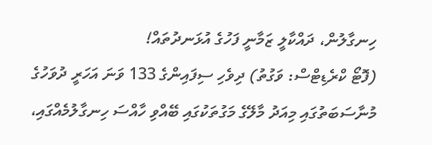ހިނގާލުން، ދައްކާލީ ޒަމާނީ ފަހުގެ އުޅަނދުތައް!
(ފޮޓޯ ކްރެޑިޓްސް: ވަގުތު) ދިވެހި ސިފައިންގެ 133 ވަނަ އަހަރީ ދުވަހުގެ މުނާސަބަތުގައި މިއަދު މާލޭގެ މަގުތަކުގައި ބޭއްވި ހާއްސަ ހިނގާލުމެއްގައި،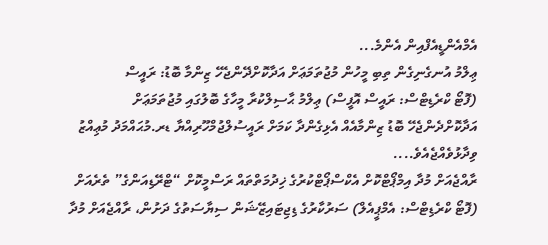އެމްއެންޑީއެފްއިން އެންމެ...
ޢިލްމު އުނގެނިގެން ތިބި މީހުން މުޖުތަމަޢަށް އަދާކޮށްދޭންޖެހޭ ޒިންމާ ބޮޑު: ރައީސް
(ފޮޓޯ ކްރެޑިޓްސް: ރައީސް އޮފީސް) ޢިލްމު ޙާސިލްކުރާ މީހާގެ ބޮލުގައި މުޖުތަމަޢަށް އަދާކޮށްދެންޖެހޭ ބޮޑު ޒިންމާއެއް އެޅިގެންދާ ކަމަށް ރައީސުލްޖުމްހޫރިއްޔާ ޑރ.މުޙައްމަދު މުޢިއްޒު ވިދާޅުވެއްޖެއެވެ....
ރާއްޖެއަށް މުދާ އިމްޕޯޓްކޮށް އެކްސްޕޯޓްކުރުގެ ޚިދުމަތްތައް ރަސްމީކޮށް “ޓްރޭޑިއަންގެ” ތެރެއަށް
(ފޮޓޯ ކްރެޑިޓްސް: އެމްޕީއެލް) ސަރުކާރުގެ ޑިޖިޓައިޒޭޝަން ސިޔާސަތުގެ ދަށުން، ރާއްޖެއަށް މުދާ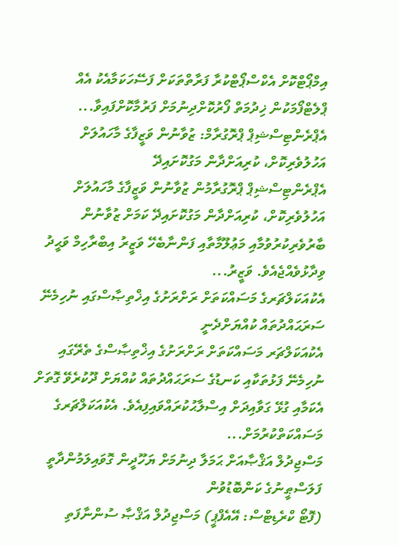އިމްޕޯޓްކޮށް އެކްސްޕޯޓްކުރާ ފަރާތްތަކަށް ފަސޭހަކަމާއެކު އެއް ޕްލެޓްފޯމަކުން ޚިދުމަތް ފޯރުކޮށްދިނުމަށް ފަރުމާކޮށްފައިވާ...
އެޕްރެންޓިސްޝިޕް ޕްރޮގުރާމް: ޒުވާނުން ވަޒީފާގެ މާހައުލަށް އަހުލުވެރިކޮށް، ކުރިއަށްދާން މަގުކޮށައިދޭ
އެޕްރެންޓިސްޝިޕް ޕްރޮގުރާމުން ޒުވާނުން ވަޒީފާގެ މާހައުލަށް އަހުލުވެރިކޮށް، ކުރިއަށްދާން މަގުކޮށައިދޭ ކަމަށް ޒުވާނުން ބާރުވެރިކުރުވުމާއި މަޢުލޫމާތާއި ފަންނާބެހޭ ވަޒީރު އިބްރާހިމް ވަޙީދު ވިދާޅުވެއްޖެއެވެ. ވަޒީރު...
އެކުއަކަލްޗަރގެ މަސައްކަތަށް ރަށްރަށުގެ އިޚްތިޞާސްގައި ނުހިމެނޭ ސަރަޙައްދުތައް ކުއްޔަށްދެނީ
އެކުއަކަލްޗަރ މަސައްކަތަށް ރަށްރަށުގެ އިޚްތިޞާސްގެ ތެރޭގައި ނުހިމެނޭ ފަޅުތަކާއި ކަނޑުގެ ސަރަޙައްދުތައް ކުއްޔަށް ދޫކުރެވޭ ގޮތަށް އެކަމާއި ގުޅޭ ގަވާއިދަށް އިސްލާޙުކުރައްވައިފިއެވެ. އެކުއަކަލްޗަރގެ މަސައްކަތްކުރުމަށް...
މަސްޖިދުލް އަޤްޞާއަށް ޙަމަލާ ދިނުމަށް ޔަހޫދީން ގޮވައިލަމުންދާތީ ފަލަސްޠީނުގެ ކަންބޮޑުވުން
(ފޮޓޯ ކްރެޑިޓްސް: އޭއެފްޕީ) މަސްޖިދުލް އަޤްޞާ ސުންނާފަތި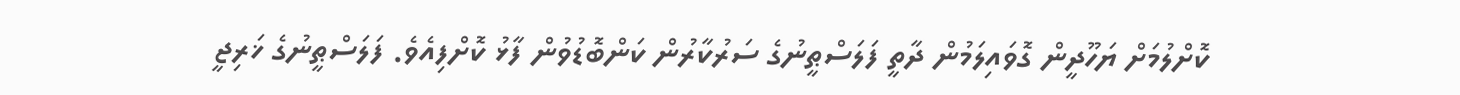ކޮށްލުމަށް ޔަހޫދީން ގޮވައިލަމުން ދާތީ ފަލަސްޠީނުގެ ސަރުކާރުން ކަންބޮޑުވުން ފާޅު ކޮށްފިއެވެ. ފަލަސްޠީނުގެ ޚަރިޖީ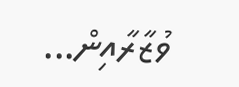ވުޒާރާއިން...